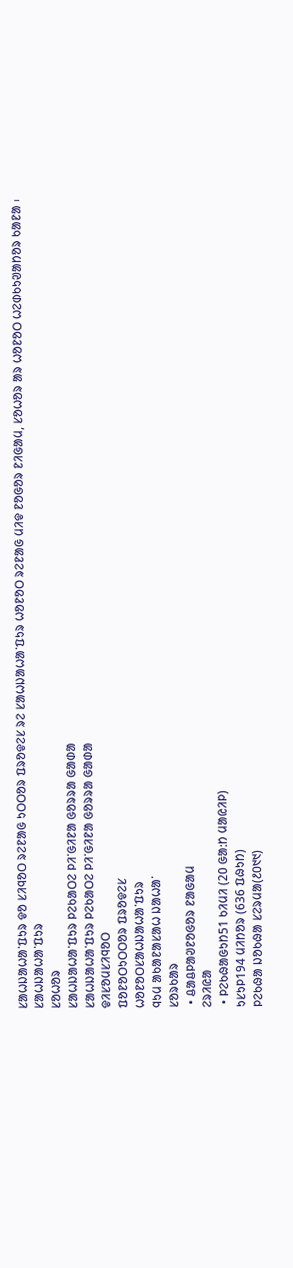ᱥᱟᱦᱡᱟᱦᱟᱸᱯᱩᱨ ᱫᱚ ᱥᱤᱧᱚᱛ ᱨᱮᱱᱟᱜ ᱩᱛᱛᱚᱨ ᱯᱨᱚᱫᱮᱥ ᱨᱮ ᱥᱟᱦᱡᱟᱦᱟᱸᱯᱩᱨ ᱦᱚᱱᱚᱛ ᱨᱮᱱᱟᱜ ᱢᱤᱫ ᱱᱚᱜᱚᱨ ᱱᱤᱜᱟᱢ, ᱥᱚᱦᱚᱨ ᱟᱨ ᱦᱚᱱᱚᱛ ᱦᱮᱰᱠᱩᱣᱟᱴᱚᱨ ᱠᱟᱱᱟ ᱾
ᱥᱟᱦᱡᱟᱦᱟᱸᱯᱩᱨ
ᱥᱚᱦᱚᱨ
ᱥᱟᱦᱡᱟᱦᱟᱸᱯᱩᱨ ᱞᱮᱠᱟᱛᱮ ᱞᱤᱸᱜᱤᱱᱟ ᱜᱚᱨᱨᱟ ᱜᱟᱰᱟ
ᱥᱟᱦᱡᱟᱦᱟᱸᱯᱩᱨ ᱞᱮᱠᱟᱛᱮ ᱞᱤᱸᱜᱤᱱᱟ ᱜᱚᱨᱨᱟ ᱜᱟᱰᱟ
ᱫᱤᱥᱚᱢᱥᱤᱧᱚᱛ
ᱯᱚᱱᱚᱛᱩᱛᱛᱚᱨ ᱯᱨᱚᱫᱮᱥ
ᱦᱚᱱᱚᱛᱥᱟᱦᱡᱟᱦᱟᱸᱯᱩᱨ
ᱧᱩᱢ ᱟᱠᱟᱱᱟᱥᱟᱦ ᱡᱟᱦᱟᱸ
ᱥᱚᱨᱠᱟᱨ
 • ᱪᱟᱪᱞᱟᱣᱱᱚᱜᱚᱨ ᱱᱟᱜᱟᱢ
ᱮᱨᱤᱭᱟ
 • ᱞᱮᱠᱷᱟᱜᱩᱴ51 ᱠᱤᱢᱤ (20 ᱜᱟᱺᱴ ᱢᱟᱭᱤᱞ)
ᱩᱥᱩᱞ194 ᱢᱤᱴᱚᱨ (636 ᱯᱷᱩᱴ)
ᱞᱮᱠᱷᱟ ᱡᱚᱠᱷᱟ ᱥᱮᱨᱢᱟ(᱒᱐᱑᱑)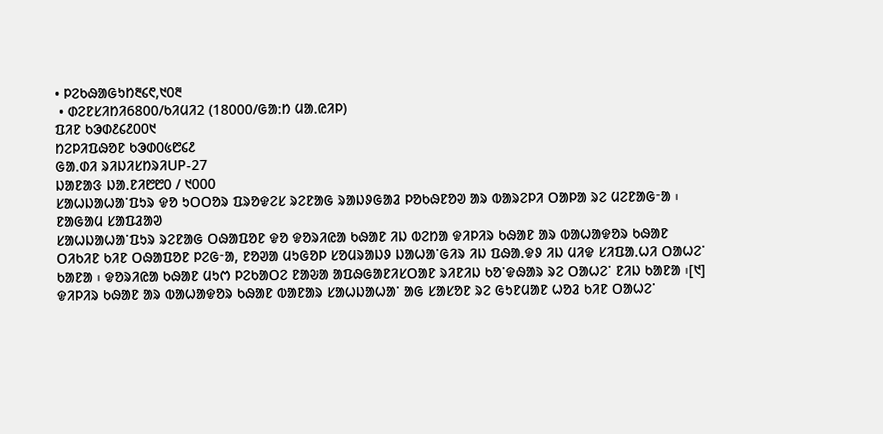• ᱞᱮᱠᱷᱟᱜᱩᱴ᱓᱔᱖,᱑᱐᱓
 • ᱰᱮᱱᱥᱤᱴᱤ6800/ᱠᱤᱢᱤ2 (18000/ᱜᱟᱺᱴ ᱢᱟᱹᱭᱤᱞ)
ᱯᱤᱱ ᱠᱳᱰ᱒᱔᱒᱐᱐᱑
ᱴᱮᱞᱤᱯᱷᱚᱱ ᱠᱳᱰ᱐᱕᱘᱔᱒
ᱜᱟᱹᱰᱤ ᱨᱤᱡᱤᱥᱴᱨᱤUP-27
ᱡᱟᱱᱟᱝ ᱡᱟᱹᱱᱤ᱘᱘᱐ / ᱑᱐᱐᱐
ᱥᱟᱦᱡᱟᱦᱟᱸᱯᱩᱨ ᱫᱚ ᱩᱛᱛᱚᱨ ᱯᱨᱚᱫᱮᱥ ᱨᱮᱱᱟᱜ ᱨᱟᱡᱽᱜᱟᱲ ᱞᱚᱠᱷᱱᱚᱣ ᱟᱨ ᱵᱟᱨᱮᱞᱤ ᱛᱟᱞᱟ ᱨᱮ ᱢᱮᱱᱟᱜᱼᱟ ᱾
ᱱᱟᱜᱟᱢ ᱥᱟᱯᱲᱟᱣ
ᱥᱟᱦᱡᱟᱦᱟᱸᱯᱩᱨ ᱨᱮᱱᱟᱜ ᱛᱷᱟᱯᱚᱱ ᱫᱚ ᱫᱚᱨᱤᱭᱟ ᱠᱷᱟᱱ ᱤᱡ ᱵᱮᱴᱟ ᱫᱤᱞᱤᱨ ᱠᱷᱟᱱ ᱟᱨ ᱵᱟᱦᱟᱫᱚᱨ ᱠᱷᱟᱱ ᱛᱤᱠᱤᱱ ᱠᱤᱱ ᱛᱷᱟᱯᱚᱱ ᱞᱮᱜᱼᱟ, ᱱᱚᱣᱟ ᱢᱩᱜᱚᱞ ᱥᱚᱢᱨᱟᱡᱽ ᱡᱟᱦᱟᱸᱜᱤᱨ ᱤᱡ ᱯᱷᱟᱹᱫᱽ ᱤᱡ ᱢᱤᱫ ᱥᱤᱯᱟᱹᱦᱤ ᱛᱟᱦᱮᱸ ᱠᱟᱱᱟ ᱾ ᱫᱚᱨᱤᱭᱟ ᱠᱷᱟᱱ ᱢᱩᱬ ᱞᱮᱠᱟᱛᱮ ᱱᱟᱶᱟ ᱟᱯᱷᱜᱟᱱᱤᱥᱛᱟᱱ ᱨᱤᱱᱤᱡ ᱠᱚᱸᱫᱷᱟᱨ ᱨᱮ ᱛᱟᱦᱮᱸ ᱱᱤᱡ ᱠᱟᱱᱟ ᱾[᱑] ᱫᱤᱞᱤᱨ ᱠᱷᱟᱱ ᱟᱨ ᱵᱟᱦᱟᱫᱚᱨ ᱠᱷᱟᱱ ᱵᱟᱱᱟᱨ ᱥᱟᱦᱡᱟᱦᱟᱸ ᱟᱜ ᱥᱟᱥᱚᱱ ᱨᱮ ᱜᱩᱱᱢᱟᱱ ᱦᱚᱲ ᱠᱤᱱ ᱛᱟᱦᱮᱸ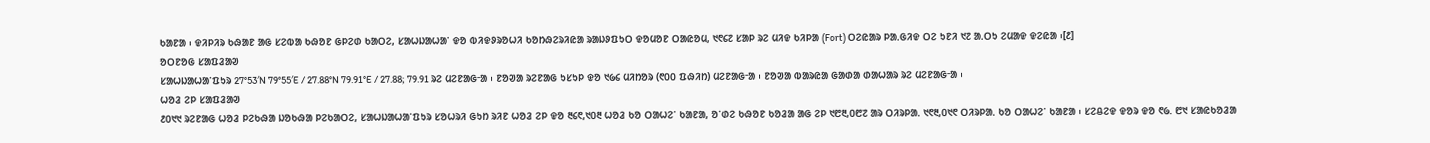ᱠᱟᱱᱟ ᱾ ᱫᱤᱞᱤᱨ ᱠᱷᱟᱱ ᱟᱜ ᱥᱮᱵᱟ ᱠᱷᱚᱱ ᱜᱞᱮᱰ ᱠᱟᱛᱮ, ᱥᱟᱦᱡᱟᱦᱟᱸ ᱫᱚ ᱵᱤᱫᱽᱨᱚᱦᱤ ᱠᱚᱴᱷᱮᱨᱤᱭᱟ ᱨᱟᱡᱽᱯᱩᱛ ᱫᱚᱢᱚᱱ ᱛᱟᱭᱚᱢ, ᱑᱖᱔᱗ ᱥᱟᱞ ᱨᱮ ᱢᱤᱫ ᱠᱤᱞᱟ (Fort) ᱛᱮᱭᱟᱨ ᱞᱟᱹᱜᱤᱫ ᱛᱮ ᱩᱱᱤ ᱑᱗ ᱟᱹᱛᱩ ᱮᱢᱟᱫ ᱫᱮᱭᱟ ᱾[᱒]
ᱚᱛᱱᱚᱜ ᱥᱟᱯᱲᱟᱣ
ᱥᱟᱦᱡᱟᱦᱟᱸᱯᱩᱨ 27°53′N 79°55′E / 27.88°N 79.91°E / 27.88; 79.91 ᱨᱮ ᱢᱮᱱᱟᱜᱼᱟ ᱾ ᱱᱚᱣᱟ ᱨᱮᱱᱟᱜ ᱩᱥᱩᱞ ᱫᱚ ᱑᱙᱔ ᱢᱤᱴᱚᱨ (᱖᱐᱐ ᱯᱷᱤᱴ) ᱢᱮᱱᱟᱜᱼᱟ ᱾ ᱱᱚᱣᱟ ᱵᱟᱨᱭᱟ ᱜᱟᱰᱟ ᱰᱟᱦᱟᱨ ᱨᱮ ᱢᱮᱱᱟᱜᱼᱟ ᱾
ᱦᱚᱲ ᱮᱞ ᱥᱟᱯᱲᱟᱣ
᱒᱐᱑᱑ ᱨᱮᱱᱟᱜ ᱦᱚᱲ ᱞᱮᱠᱷᱟ ᱡᱚᱠᱷᱟ ᱞᱮᱠᱟᱛᱮ, ᱥᱟᱦᱡᱟᱦᱟᱸᱯᱩᱨ ᱥᱚᱦᱨᱤ ᱜᱩᱴ ᱨᱤᱱ ᱦᱚᱲ ᱮᱞ ᱫᱚ ᱓᱔᱖,᱑᱐᱓ ᱦᱚᱲ ᱠᱚ ᱛᱟᱦᱮᱸ ᱠᱟᱱᱟ, ᱚᱸᱰᱮ ᱠᱷᱚᱱ ᱠᱚᱲᱟ ᱟᱜ ᱮᱞ ᱑᱘᱓,᱐᱘᱗ ᱟᱨ ᱛᱤᱨᱞᱟᱹ ᱑᱖᱓,᱐᱑᱖ ᱛᱤᱨᱞᱟᱹ ᱠᱚ ᱛᱟᱦᱮᱸ ᱠᱟᱱᱟ ᱾ ᱥᱮᱪᱮᱫ ᱫᱚᱨ ᱫᱚ ᱖᱙. ᱘᱑ ᱥᱟᱭᱠᱚᱲᱟ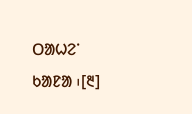ᱛᱟᱦᱮᱸ ᱠᱟᱱᱟ ᱾[᱓]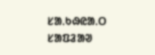ᱥᱟᱹᱠᱷᱭᱟᱹᱛ ᱥᱟᱯᱲᱟᱣ